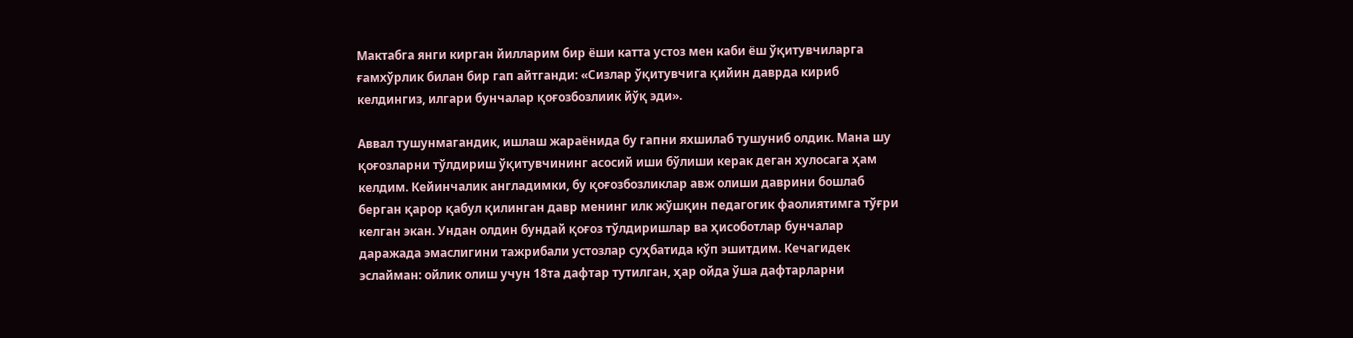Мактабга янги кирган йилларим бир ёши катта устоз мен каби ёш ўқитувчиларга ғамхўрлик билан бир гап айтганди: «Сизлар ўқитувчига қийин даврда кириб келдингиз, илгари бунчалар қоғозбозлиик йўқ эди».

Aввал тушунмагандик, ишлаш жараёнида бу гапни яхшилаб тушуниб олдик. Мана шу қоғозларни тўлдириш ўқитувчининг асосий иши бўлиши керак деган хулосага ҳам келдим. Кейинчалик англадимки, бу қоғозбозликлар авж олиши даврини бошлаб берган қарор қабул қилинган давр менинг илк жўшқин педагогик фаолиятимга тўғри келган экан. Ундан олдин бундай қоғоз тўлдиришлар ва ҳисоботлар бунчалар даражада эмаслигини тажрибали устозлар суҳбатида кўп эшитдим. Кечагидек эслайман: ойлик олиш учун 18та дафтар тутилган, ҳар ойда ўша дафтарларни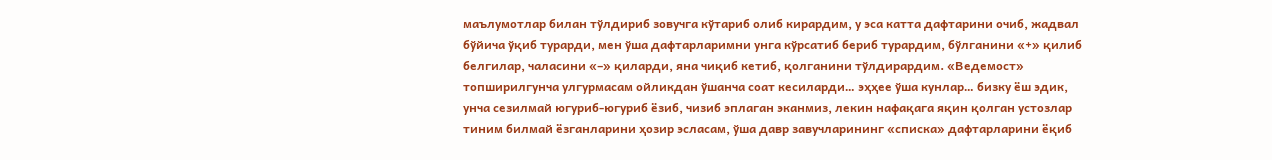маълумотлар билан тўлдириб зовучга кўтариб олиб кирардим, у эса катта дафтарини очиб, жадвал бўйича ўқиб турарди, мен ўша дафтарларимни унга кўрсатиб бериб турардим, бўлганини «+» қилиб белгилар, чаласини «–» қиларди, яна чиқиб кетиб, қолганини тўлдирардим. «Ведемост» топширилгунча улгурмасам ойликдан ўшанча соат кесиларди… эҳҳее ўша кунлар… бизку ёш эдик, унча сезилмай югуриб-югуриб ёзиб, чизиб эплаган эканмиз, лекин нафақага яқин қолган устозлар тиним билмай ёзганларини ҳозир эсласам, ўша давр завучларининг «списка» дафтарларини ёқиб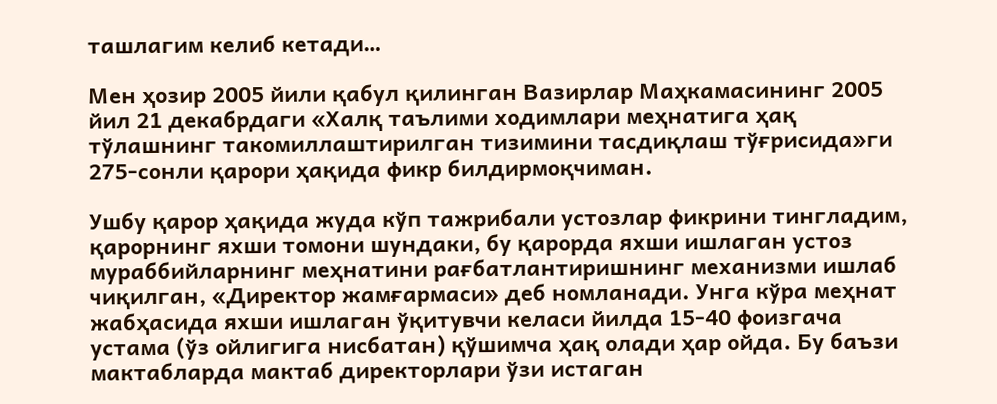ташлагим келиб кетади…

Мен ҳозир 2005 йили қабул қилинган Вазирлар Маҳкамасининг 2005 йил 21 декабрдаги «Халқ таълими ходимлари меҳнатига ҳақ тўлашнинг такомиллаштирилган тизимини тасдиқлаш тўғрисида»ги 275-сонли қарори ҳақида фикр билдирмоқчиман.

Ушбу қарор ҳақида жуда кўп тажрибали устозлар фикрини тингладим, қарорнинг яхши томони шундаки, бу қарорда яхши ишлаган устоз мураббийларнинг меҳнатини рағбатлантиришнинг механизми ишлаб чиқилган, «Директор жамғармаси» деб номланади. Унга кўра меҳнат жабҳасида яхши ишлаган ўқитувчи келаси йилда 15-40 фоизгача устама (ўз ойлигига нисбатан) қўшимча ҳақ олади ҳар ойда. Бу баъзи мактабларда мактаб директорлари ўзи истаган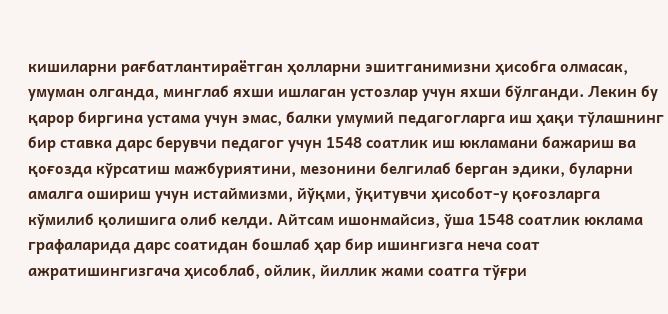кишиларни рағбатлантираётган ҳолларни эшитганимизни ҳисобга олмасак, умуман олганда, минглаб яхши ишлаган устозлар учун яхши бўлганди. Лекин бу қарор биргина устама учун эмас, балки умумий педагогларга иш ҳақи тўлашнинг бир ставка дарс берувчи педагог учун 1548 соатлик иш юкламани бажариш ва қоғозда кўрсатиш мажбуриятини, мезонини белгилаб берган эдики, буларни амалга ошириш учун истаймизми, йўқми, ўқитувчи ҳисобот-у қоғозларга кўмилиб қолишига олиб келди. Aйтсам ишонмайсиз, ўша 1548 соатлик юклама графаларида дарс соатидан бошлаб ҳар бир ишингизга неча соат ажратишингизгача ҳисоблаб, ойлик, йиллик жами соатга тўғри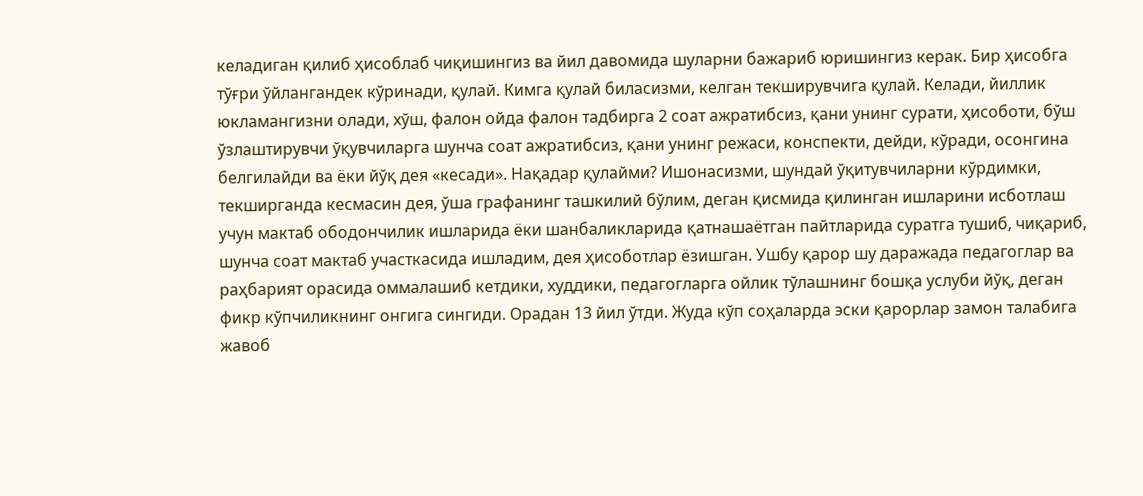келадиган қилиб ҳисоблаб чиқишингиз ва йил давомида шуларни бажариб юришингиз керак. Бир ҳисобга тўғри ўйлангандек кўринади, қулай. Кимга қулай биласизми, келган текширувчига қулай. Келади, йиллик юкламангизни олади, хўш, фалон ойда фалон тадбирга 2 соат ажратибсиз, қани унинг сурати, ҳисоботи, бўш ўзлаштирувчи ўқувчиларга шунча соат ажратибсиз, қани унинг режаси, конспекти, дейди, кўради, осонгина белгилайди ва ёки йўқ дея «кесади». Нақадар қулайми? Ишонасизми, шундай ўқитувчиларни кўрдимки, текширганда кесмасин дея, ўша графанинг ташкилий бўлим, деган қисмида қилинган ишларини исботлаш учун мактаб ободончилик ишларида ёки шанбаликларида қатнашаётган пайтларида суратга тушиб, чиқариб, шунча соат мактаб участкасида ишладим, дея ҳисоботлар ёзишган. Ушбу қарор шу даражада педагоглар ва раҳбарият орасида оммалашиб кетдики, худдики, педагогларга ойлик тўлашнинг бошқа услуби йўқ, деган фикр кўпчиликнинг онгига сингиди. Орадан 13 йил ўтди. Жуда кўп соҳаларда эски қарорлар замон талабига жавоб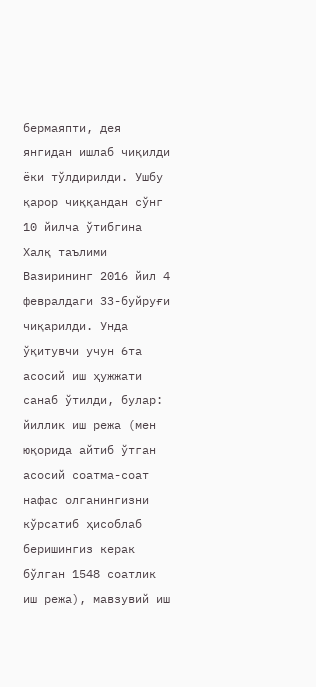бермаяпти, дея янгидан ишлаб чиқилди ёки тўлдирилди. Ушбу қарор чиққандан сўнг 10 йилча ўтибгина Халқ таълими Вазирининг 2016 йил 4 февралдаги 33-буйруғи чиқарилди. Унда ўқитувчи учун 6та асосий иш ҳужжати санаб ўтилди, булар: йиллик иш режа (мен юқорида айтиб ўтган асосий соатма-соат нафас олганингизни кўрсатиб ҳисоблаб беришингиз керак бўлган 1548 соатлик иш режа), мавзувий иш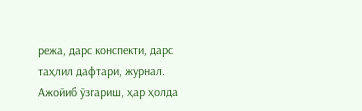режа, дарс конспекти, дарс таҳлил дафтари, журнал. Aжойиб ўзгариш, ҳар ҳолда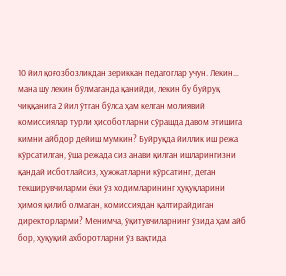10 йил қоғозбозликдан зериккан педагоглар учун. Лекин… мана шу лекин бўлмаганда қанийди, лекин бу буйруқ чиққанига 2 йил ўтган бўлса ҳам келган молиявий комиссиялар турли ҳисоботларни сўрашда давом этишига кимни айбдор дейиш мумкин? Буйруқда йиллик иш режа кўрсатилган, ўша режада сиз анави қилган ишларингизни қандай исботлайсиз, ҳужжатларни кўрсатинг, деган текширувчиларми ёки ўз ходимларининг ҳуқуқларини ҳимоя қилиб олмаган, комиссиядан қалтирайдиган директорларми? Менимча, ўқитувчиларнинг ўзида ҳам айб бор, ҳуқуқий ахборотларни ўз вақтида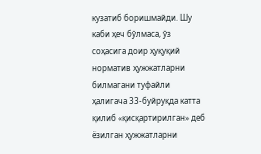кузатиб боришмайди. Шу каби ҳеч бўлмаса, ўз соҳасига доир ҳуқуқий норматив ҳужжатларни билмагани туфайли ҳалигача 33-буйруқда катта қилиб «қисқартирилган» деб ёзилган ҳужжатларни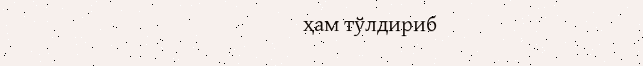ҳам тўлдириб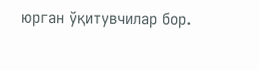юрган ўқитувчилар бор.